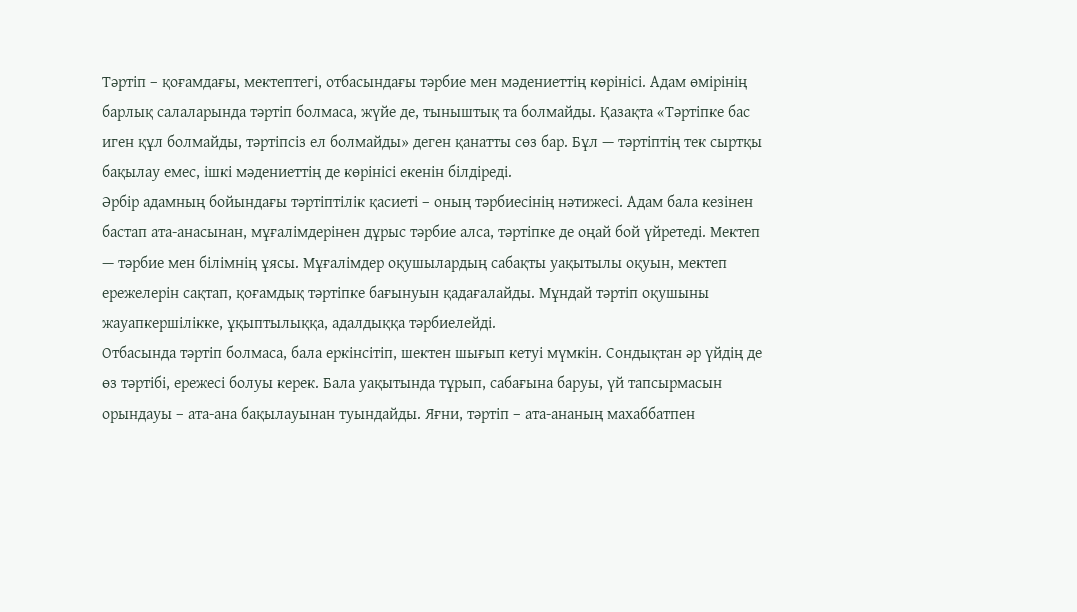Тәртіп – қоғамдағы, мектептегі, отбасындағы тәрбие мен мәдениеттің көрінісі. Адам өмірінің барлық салаларында тәртіп болмаса, жүйе де, тыныштық та болмайды. Қазақта «Тәртіпке бас иген құл болмайды, тәртіпсіз ел болмайды» деген қанатты сөз бар. Бұл — тәртіптің тек сыртқы бақылау емес, ішкі мәдениеттің де көрінісі екенін білдіреді.
Әрбір адамның бойындағы тәртіптілік қасиеті – оның тәрбиесінің нәтижесі. Адам бала кезінен бастап ата-анасынан, мұғалімдерінен дұрыс тәрбие алса, тәртіпке де оңай бой үйретеді. Мектеп — тәрбие мен білімнің ұясы. Мұғалімдер оқушылардың сабақты уақытылы оқуын, мектеп ережелерін сақтап, қоғамдық тәртіпке бағынуын қадағалайды. Мұндай тәртіп оқушыны жауапкершілікке, ұқыптылыққа, адалдыққа тәрбиелейді.
Отбасында тәртіп болмаса, бала еркінсітіп, шектен шығып кетуі мүмкін. Сондықтан әр үйдің де өз тәртібі, ережесі болуы керек. Бала уақытында тұрып, сабағына баруы, үй тапсырмасын орындауы – ата-ана бақылауынан туындайды. Яғни, тәртіп – ата-ананың махаббатпен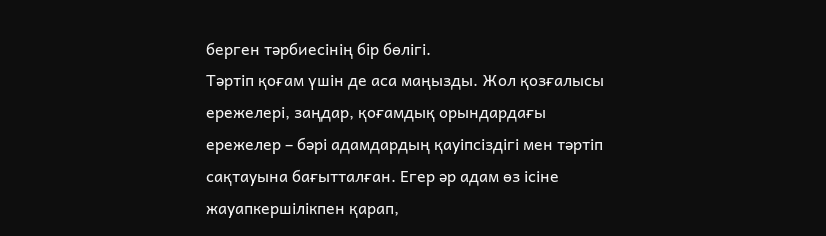берген тәрбиесінің бір бөлігі.
Тәртіп қоғам үшін де аса маңызды. Жол қозғалысы ережелері, заңдар, қоғамдық орындардағы ережелер – бәрі адамдардың қауіпсіздігі мен тәртіп сақтауына бағытталған. Егер әр адам өз ісіне жауапкершілікпен қарап,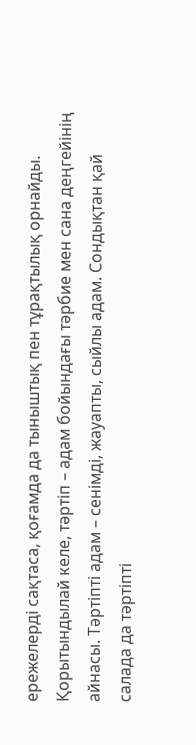ережелерді сақтаса, қоғамда да тыныштық пен тұрақтылық орнайды.
Қорытындылай келе, тәртіп – адам бойындағы тәрбие мен сана деңгейінің айнасы. Тәртіпті адам – сенімді, жауапты, сыйлы адам. Сондықтан қай салада да тәртіпті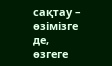сақтау – өзімізге де, өзгеге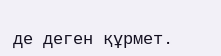де деген құрмет.